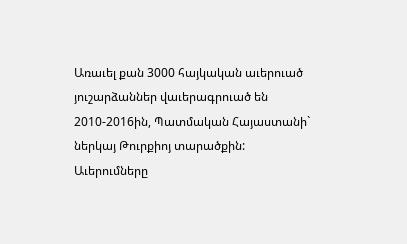Առաւել քան 3000 հայկական աւերուած յուշարձաններ վաւերագրուած են 2010-2016ին, Պատմական Հայաստանի` ներկայ Թուրքիոյ տարածքին: Աւերումները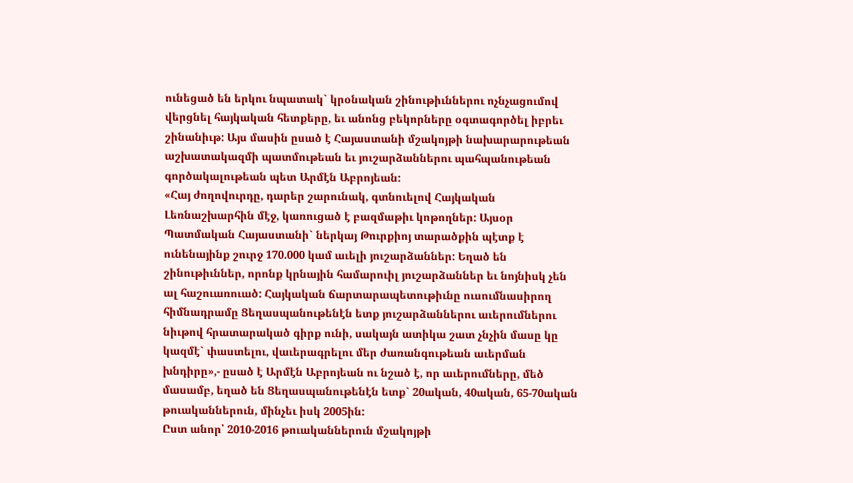ունեցած են երկու նպատակ` կրօնական շինութիւններու ոչնչացումով վերցնել հայկական հետքերը, եւ անոնց բեկորները օգտագործել իբրեւ շինանիւթ: Այս մասին ըսած է Հայաստանի մշակոյթի նախարարութեան աշխատակազմի պատմութեան եւ յուշարձաններու պահպանութեան գործակալութեան պետ Արմէն Աբրոյեան:
«Հայ ժողովուրդը, դարեր շարունակ, գտնուելով Հայկական Լեռնաշխարհին մէջ, կառուցած է բազմաթիւ կոթողներ: Այսօր Պատմական Հայաստանի` ներկայ Թուրքիոյ տարածքին պէտք է ունենայինք շուրջ 170.000 կամ աւելի յուշարձաններ: Եղած են շինութիւններ, որոնք կրնային համարուիլ յուշարձաններ եւ նոյնիսկ չեն ալ հաշուառուած: Հայկական ճարտարապետութիւնը ուսումնասիրող հիմնադրամը Ցեղասպանութենէն ետք յուշարձաններու աւերումներու նիւթով հրատարակած գիրք ունի, սակայն ատիկա շատ չնչին մասը կը կազմէ` փաստելու, վաւերագրելու մեր ժառանգութեան աւերման խնդիրը»,- ըսած է Արմէն Աբրոյեան ու նշած է, որ աւերումները, մեծ մասամբ, եղած են Ցեղասպանութենէն ետք` 20ական, 40ական, 65-70ական թուականներուն, մինչեւ իսկ 2005ին:
Ըստ անոր՝ 2010-2016 թուականներուն մշակոյթի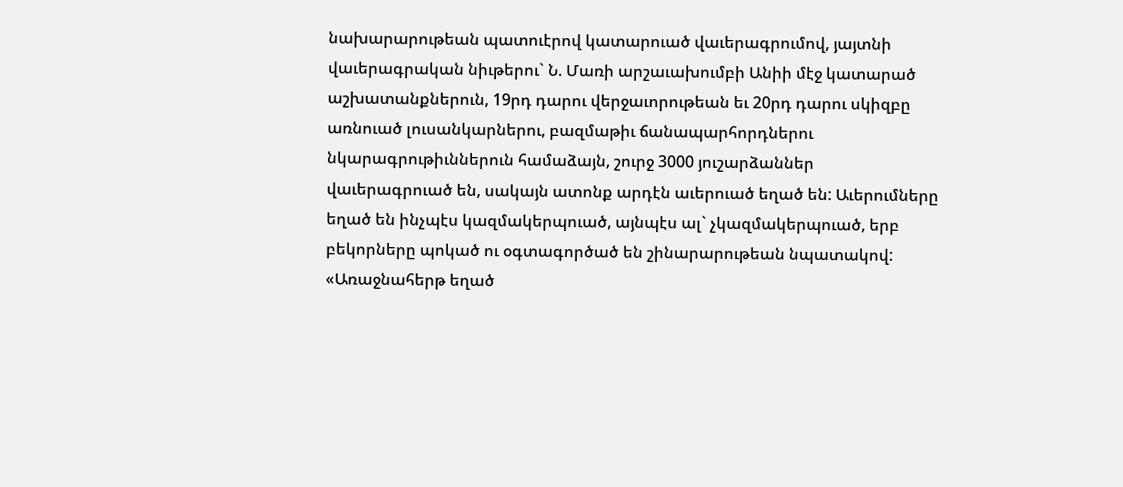նախարարութեան պատուէրով կատարուած վաւերագրումով, յայտնի վաւերագրական նիւթերու` Ն. Մառի արշաւախումբի Անիի մէջ կատարած աշխատանքներուն, 19րդ դարու վերջաւորութեան եւ 20րդ դարու սկիզբը առնուած լուսանկարներու, բազմաթիւ ճանապարհորդներու նկարագրութիւններուն համաձայն, շուրջ 3000 յուշարձաններ վաւերագրուած են, սակայն ատոնք արդէն աւերուած եղած են: Աւերումները եղած են ինչպէս կազմակերպուած, այնպէս ալ` չկազմակերպուած, երբ բեկորները պոկած ու օգտագործած են շինարարութեան նպատակով:
«Առաջնահերթ եղած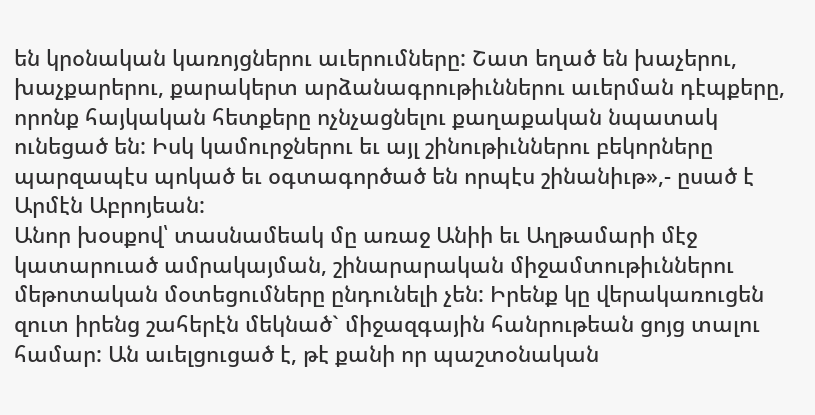են կրօնական կառոյցներու աւերումները: Շատ եղած են խաչերու, խաչքարերու, քարակերտ արձանագրութիւններու աւերման դէպքերը, որոնք հայկական հետքերը ոչնչացնելու քաղաքական նպատակ ունեցած են: Իսկ կամուրջներու եւ այլ շինութիւններու բեկորները պարզապէս պոկած եւ օգտագործած են որպէս շինանիւթ»,- ըսած է Արմէն Աբրոյեան:
Անոր խօսքով՝ տասնամեակ մը առաջ Անիի եւ Աղթամարի մէջ կատարուած ամրակայման, շինարարական միջամտութիւններու մեթոտական մօտեցումները ընդունելի չեն: Իրենք կը վերակառուցեն զուտ իրենց շահերէն մեկնած` միջազգային հանրութեան ցոյց տալու համար: Ան աւելցուցած է, թէ քանի որ պաշտօնական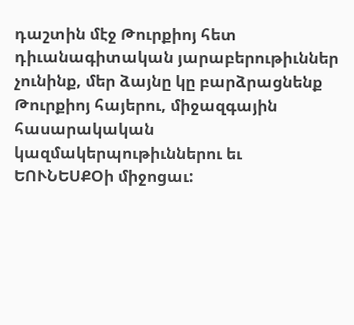դաշտին մէջ Թուրքիոյ հետ դիւանագիտական յարաբերութիւններ չունինք, մեր ձայնը կը բարձրացնենք Թուրքիոյ հայերու, միջազգային հասարակական կազմակերպութիւններու եւ ԵՈՒՆԵՍՔՕի միջոցաւ: